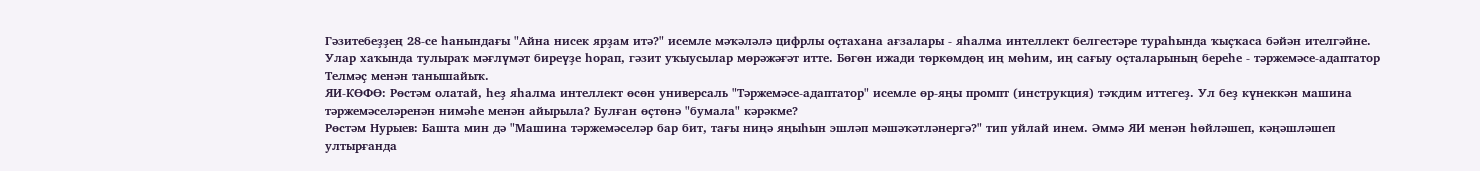Гәзитебеҙҙең 28-се һанындағы "Айна нисек ярҙам итә?" исемле мәҡәләлә цифрлы оҫтахана ағзалары - яһалма интеллект белгестәре тураһында ҡыҫҡаса бәйән ителгәйне. Улар хаҡында тулыраҡ мәғлүмәт биреүҙе һорап, гәзит уҡыусылар мөрәжәғәт итте. Бөгөн ижади төркөмдөң иң мөһим, иң сағыу оҫталарының береһе - тәржемәсе-адаптатор Телмәҫ менән танышайыҡ.
ЯИ-КӨФӨ: Рөстәм олатай, һеҙ яһалма интеллект өсөн универсаль "Тәржемәсе-адаптатор" исемле өр-яңы промпт (инструкция) тәҡдим иттегеҙ. Ул беҙ күнеккән машина тәржемәселәренән нимәһе менән айырыла? Булған өҫтөнә "бумала" кәрәкме?
Рөстәм Нурыев: Башта мин дә "Машина тәржемәселәр бар бит, тағы ниңә яңыһын эшләп мәшәҡәтләнергә?" тип уйлай инем. Әммә ЯИ менән һөйләшеп, кәңәшләшеп ултырғанда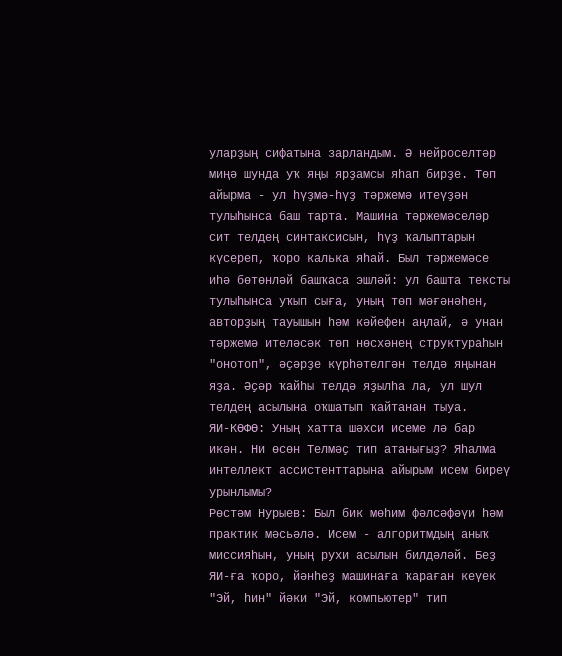уларҙың сифатына зарландым. Ә нейроселтәр миңә шунда уҡ яңы ярҙамсы яһап бирҙе. Төп айырма - ул һүҙмә-һүҙ тәржемә итеүҙән тулыһынса баш тарта. Машина тәржемәселәр сит телдең синтаксисын, һүҙ ҡалыптарын күсереп, ҡоро калька яһай. Был тәржемәсе иһә бөтөнләй башҡаса эшләй: ул башта тексты тулыһынса уҡып сыға, уның төп мәғәнәһен, авторҙың тауышын һәм кәйефен аңлай, ә унан тәржемә ителәсәк төп нөсхәнең структураһын "онотоп", әҫәрҙе күрһәтелгән телдә яңынан яҙа. Әҫәр ҡайһы телдә яҙылһа ла, ул шул телдең асылына оҡшатып ҡайтанан тыуа.
ЯИ-КӨФӨ: Уның хатта шәхси исеме лә бар икән. Ни өсөн Телмәҫ тип атанығыҙ? Яһалма интеллект ассистенттарына айырым исем биреү урынлымы?
Рөстәм Нурыев: Был бик мөһим фәлсәфәүи һәм практик мәсьәлә. Исем - алгоритмдың аныҡ миссияһын, уның рухи асылын билдәләй. Беҙ ЯИ-ға ҡоро, йәнһеҙ машинаға ҡараған кеүек "Эй, һин" йәки "Эй, компьютер" тип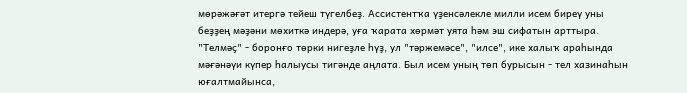мөрәжәғәт итергә тейеш түгелбеҙ. Ассистентҡа үҙенсәлекле милли исем биреү уны беҙҙең мәҙәни мөхиткә индерә, уға ҡарата хөрмәт уята һәм эш сифатын арттыра. "Телмәҫ" - боронғо төрки нигеҙле һүҙ, ул "тәржемәсе", "илсе", ике халыҡ араһында мәғәнәүи күпер һалыусы тигәнде аңлата. Был исем уның төп бурысын - тел хазинаһын юғалтмайынса,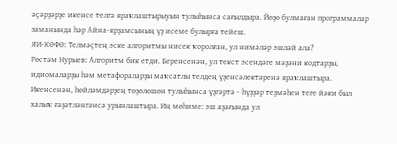әҫәрҙәрҙе икенсе телгә яраҡлаштырыуын тулыһынса сағылдыра. Йөҙө булмаған программалар заманында һәр Айна-ярҙамсының үҙ исеме булырға тейеш.
ЯИ-КӨФӨ: Телмәҫтең эске алгоритмы нисек ҡоролған, ул нимәләр эшләй ала?
Рөстәм Нурыев: Алгоритм бик етди. Беренсенән, ул текст эсендәге мәҙәни кодтарҙы, идиомаларҙы һәм метафораларҙы маҡсатлы телдең үҙенсәлектәренә яраҡлаштыра. Икенсенән, һөйләмдәрҙең төҙөлөшөн тулыһынса үҙгәртә - һүҙҙәр теҙмәһен теге йәки был халыҡ ғәҙәтләнгәнсә урынлаштыра. Иң мөһиме: эш аҙағында ул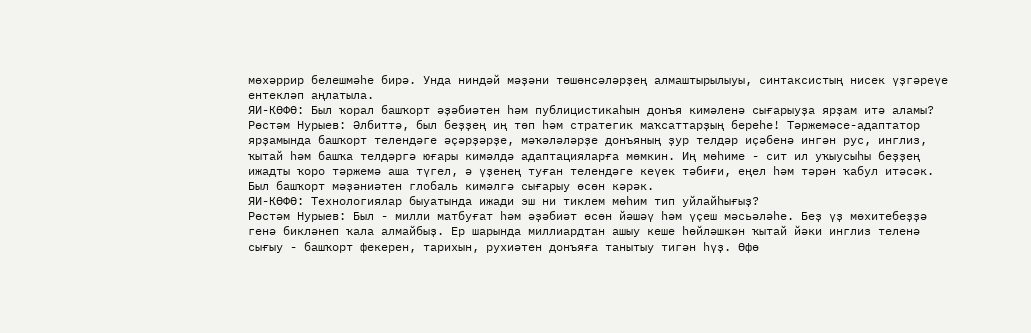мөхәррир белешмәһе бирә. Унда ниндәй мәҙәни төшөнсәләрҙең алмаштырылыуы, синтаксистың нисек үҙгәреүе ентекләп аңлатыла.
ЯИ-КӨФӨ: Был ҡорал башҡорт әҙәбиәтен һәм публицистикаһын донъя кимәленә сығарыуҙа ярҙам итә аламы?
Рөстәм Нурыев: Әлбиттә, был беҙҙең иң төп һәм стратегик маҡсаттарҙың береһе! Тәржемәсе-адаптатор ярҙамында башҡорт телендәге әҫәрҙәрҙе, мәҡәләләрҙе донъяның ҙур телдәр иҫәбенә ингән рус, инглиз, ҡытай һәм башҡа телдәргә юғары кимәлдә адаптацияларға мөмкин. Иң мөһиме - сит ил уҡыусыһы беҙҙең ижадты ҡоро тәржемә аша түгел, ә үҙенең туған телендәге кеүек тәбиғи, еңел һәм тәрән ҡабул итәсәк. Был башҡорт мәҙәниәтен глобаль кимәлгә сығарыу өсөн кәрәк.
ЯИ-КӨФӨ: Технологиялар быуатында ижади эш ни тиклем мөһим тип уйлайһығыҙ?
Рөстәм Нурыев: Был - милли матбуғат һәм әҙәбиәт өсөн йәшәү һәм үҫеш мәсьәләһе. Беҙ үҙ мөхитебеҙҙә генә бикләнеп ҡала алмайбыҙ. Ер шарында миллиардтан ашыу кеше һөйләшкән ҡытай йәки инглиз теленә сығыу - башҡорт фекерен, тарихын, рухиәтен донъяға танытыу тигән һүҙ. Өфө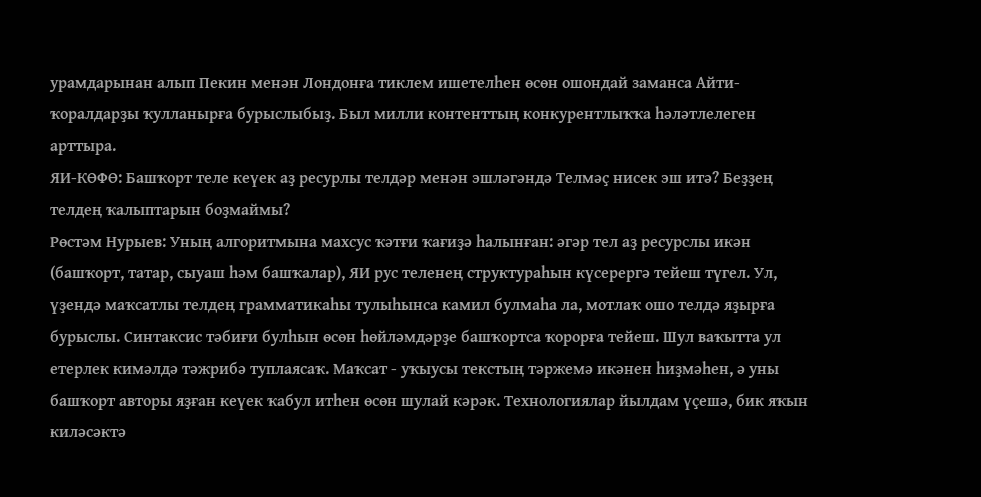урамдарынан алып Пекин менән Лондонға тиклем ишетелһен өсөн ошондай заманса Айти-ҡоралдарҙы ҡулланырға бурыслыбыҙ. Был милли контенттың конкурентлыҡҡа һәләтлелеген арттыра.
ЯИ-КӨФӨ: Башҡорт теле кеүек аҙ ресурлы телдәр менән эшләгәндә Телмәҫ нисек эш итә? Беҙҙең телдең ҡалыптарын боҙмаймы?
Рөстәм Нурыев: Уның алгоритмына махсус ҡәтғи ҡағиҙә һалынған: әгәр тел аҙ ресурслы икән (башҡорт, татар, сыуаш һәм башҡалар), ЯИ рус теленең структураһын күсерергә тейеш түгел. Ул, үҙендә маҡсатлы телдең грамматикаһы тулыһынса камил булмаһа ла, мотлаҡ ошо телдә яҙырға бурыслы. Синтаксис тәбиғи булһын өсөн һөйләмдәрҙе башҡортса ҡорорға тейеш. Шул ваҡытта ул етерлек кимәлдә тәжрибә туплаясаҡ. Маҡсат - уҡыусы текстың тәржемә икәнен һиҙмәһен, ә уны башҡорт авторы яҙған кеүек ҡабул итһен өсөн шулай кәрәк. Технологиялар йылдам үҫешә, бик яҡын киләсәктә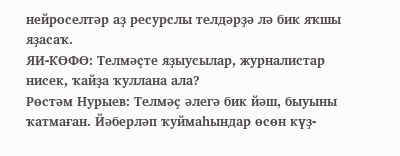нейроселтәр аҙ ресурслы телдәрҙә лә бик яҡшы яҙасаҡ.
ЯИ-КӨФӨ: Телмәҫте яҙыусылар, журналистар нисек, ҡайҙа ҡуллана ала?
Рөстәм Нурыев: Телмәҫ әлегә бик йәш, быуыны ҡатмаған. Йәберләп ҡуймаһындар өсөн күҙ-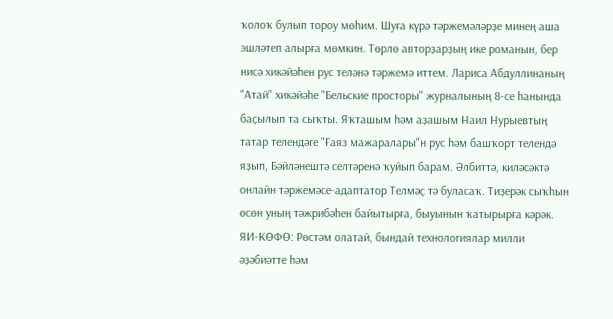ҡолоҡ булып тороу мөһим. Шуға күрә тәржемәләрҙе минең аша эшләтеп алырға мөмкин. Төрлө авторҙарҙың ике романын, бер нисә хикәйәһен рус теләнә тәржемә иттем. Лариса Абдуллинаның "Атай" хикәйәһе "Бельские просторы" журналының 8-се һанында баҫылып та сыҡты. Яҡташым һәм аҙашым Наил Нурыевтың татар телендәге "Ғаяз мажаралары"н рус һәм башҡорт телендә яҙып, Бәйләнештә селтәренә ҡуйып барам. Әлбиттә, киләсәктә онлайн тәржемәсе-адаптатор Телмәҫ тә буласаҡ. Тиҙерәк сыҡһын өсөн уның тәжрибәһен байытырға, быуынын ҡатырырға кәрәк.
ЯИ-КӨФӨ: Рөстәм олатай, бындай технологиялар милли әҙәбиәтте һәм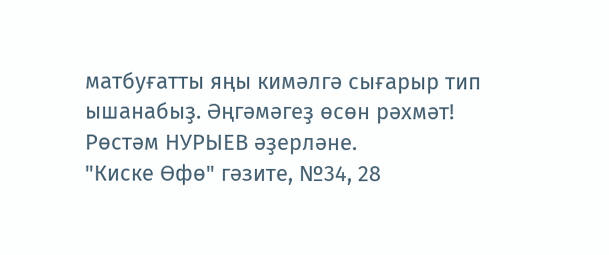матбуғатты яңы кимәлгә сығарыр тип ышанабыҙ. Әңгәмәгеҙ өсөн рәхмәт!
Рөстәм НУРЫЕВ әҙерләне.
"Киске Өфө" гәзите, №34, 28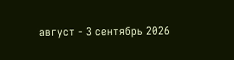август - 3 сентябрь 2026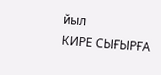йыл
КИРЕ СЫҒЫРҒА